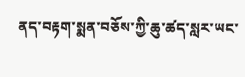ནད་བརྟག་སྨན་བཅོས་ཀྱི་ཆུ་ཚད་སླར་ཡང་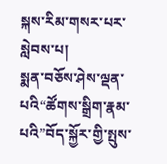སྐས་རིམ་གསར་པར་སླེབས་པ།
སྨན་བཅོས་ཤེས་ལྡན་པའི“ཚོགས་སྒྲིག་རྣམ་པའི”བོད་སྐྱོར་གྱི་སྤུས་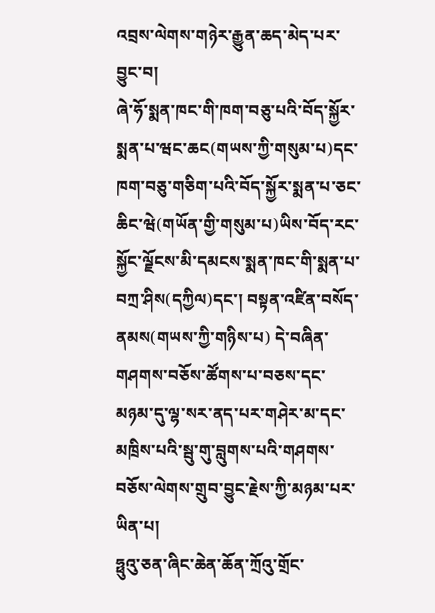འབྲས་ལེགས་གཉེར་རྒྱུན་ཆད་མེད་པར་བྱུང་བ།
ཞེ་ཧོ་སྨན་ཁང་གི་ཁག་བཅུ་པའི་བོད་སྐྱོར་སྨན་པ་ཝང་ཆང(གཡས་ཀྱི་གསུམ་པ)དང་ཁག་བཅུ་གཅིག་པའི་བོད་སྐྱོར་སྨན་པ་ཅང་ཆིང་ཝེ(གཡོན་གྱི་གསུམ་པ)ཡིས་བོད་རང་སྐྱོང་ལྗོངས་མི་དམངས་སྨན་ཁང་གི་སྨན་པ་བཀྲ་ཤིས(དཀྱིལ)དང་། བསྟན་འཛིན་བསོད་ནམས(གཡས་ཀྱི་གཉིས་པ) དེ་བཞིན་གཤགས་བཅོས་ཚོགས་པ་བཅས་དང་མཉམ་དུ་ལྷ་སར་ནད་པར་གཤེར་མ་དང་མཁྲིས་པའི་སྦུ་གུ་བླུགས་པའི་གཤགས་བཅོས་ལེགས་གྲུབ་བྱུང་རྗེས་ཀྱི་མཉམ་པར་ཡིན་པ།
ཧྥུའུ་ཅན་ཞིང་ཆེན་ཆོན་ཀྲོའུ་གྲོང་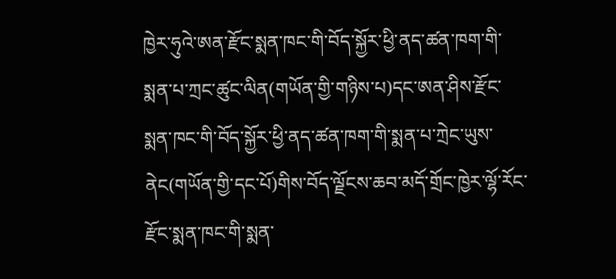ཁྱེར་ཧུའེ་ཨན་རྫོང་སྨན་ཁང་གི་བོད་སྐྱོར་ཕྱི་ནད་ཚན་ཁག་གི་སྨན་པ་ཀྲང་ཚུང་ལིན(གཡོན་གྱི་གཉིས་པ)དང་ཨན་ཤིས་རྫོང་སྨན་ཁང་གི་བོད་སྐྱོར་ཕྱི་ནད་ཚན་ཁག་གི་སྨན་པ་ཀྲེང་ཡུས་ནེང(གཡོན་གྱི་དང་པོ)གིས་བོད་ལྗོངས་ཆབ་མདོ་གྲོང་ཁྱེར་ལྷོ་རོང་རྫོང་སྨན་ཁང་གི་སྨན་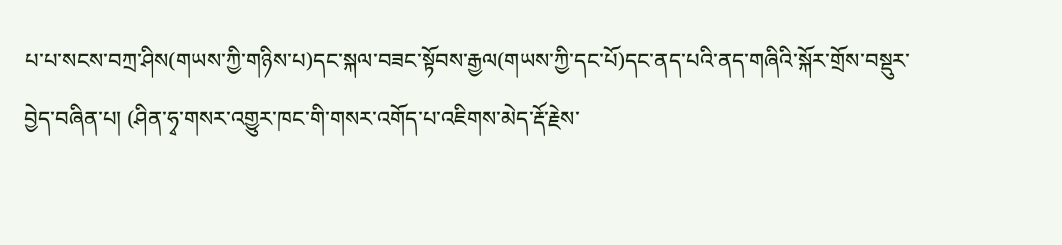པ་པ་སངས་བཀྲ་ཤིས(གཡས་ཀྱི་གཉིས་པ)དང་སྐལ་བཟང་སྟོབས་རྒྱལ(གཡས་ཀྱི་དང་པོ)དང་ནད་པའི་ནད་གཞིའི་སྐོར་གྲོས་བསྡུར་བྱེད་བཞིན་པ། (ཤིན་ཧྭ་གསར་འགྱུར་ཁང་གི་གསར་འགོད་པ་འཇིགས་མེད་རྡོ་རྗེས་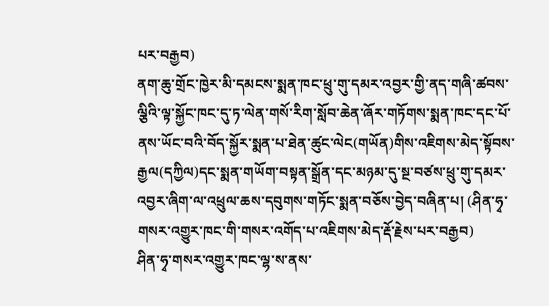པར་བརྒྱབ)
ནག་ཆུ་གྲོང་ཁྱེར་མི་དམངས་སྨན་ཁང་ཕྲུ་གུ་དམར་འབྱར་གྱི་ནད་གཞི་ཚབས་ལྕིའི་ལྟ་སྐྱོང་ཁང་དུ་ཏ་ལེན་གསོ་རིག་སློབ་ཆེན་ཞོར་གཏོགས་སྨན་ཁང་དང་པོ་ནས་ཡོང་བའི་བོད་སྐྱོར་སྨན་པ་ཐེན་ཚུང་ལེང(གཡོན)གིས་འཇིགས་མེད་སྟོབས་རྒྱལ(དཀྱིལ)དང་སྨན་གཡོག་བསྟན་སྒྲོན་དང་མཉམ་དུ་སྔ་བཙས་ཕྲུ་གུ་དམར་འབྱར་ཞིག་ལ་འཕྲུལ་ཆས་དབུགས་གཏོང་སྨན་བཅོས་བྱེད་བཞིན་པ། (ཤིན་ཧྭ་གསར་འགྱུར་ཁང་གི་གསར་འགོད་པ་འཇིགས་མེད་རྡོ་རྗེས་པར་བརྒྱབ)
ཤིན་ཧྭ་གསར་འགྱུར་ཁང་ལྷ་ས་ནས་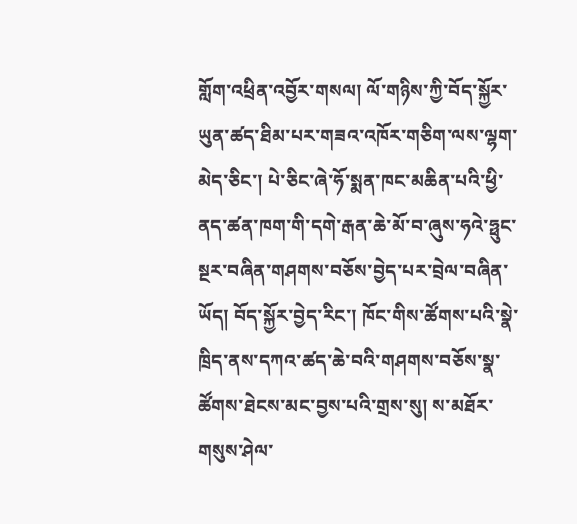གློག་འཕྲིན་འབྱོར་གསལ། ལོ་གཉིས་ཀྱི་བོད་སྐྱོར་ཡུན་ཚད་ཐིམ་པར་གཟའ་འཁོར་གཅིག་ལས་ལྷག་མེད་ཅིང་། པེ་ཅིང་ཞེ་ཧོ་སྨན་ཁང་མཆིན་པའི་ཕྱི་ནད་ཚན་ཁག་གི་དགེ་རྒན་ཆེ་མོ་བ་ཞུས་ཧའེ་ཧྥུང་སྔར་བཞིན་གཤགས་བཅོས་བྱེད་པར་བྲེལ་བཞིན་ཡོད། བོད་སྐྱོར་བྱེད་རིང་། ཁོང་གིས་ཚོགས་པའི་སྣེ་ཁྲིད་ནས་དཀའ་ཚད་ཆེ་བའི་གཤགས་བཅོས་སྣ་ཚོགས་ཐེངས་མང་བྱས་པའི་གྲས་སུ། ས་མཐོར་གསུས་ཤེལ་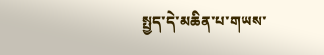སྤྱད་དེ་མཆིན་པ་གཡས་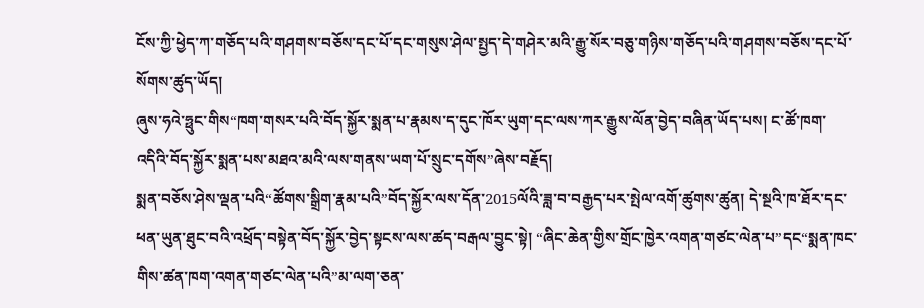ངོས་ཀྱི་ཕྱེད་ཀ་གཅོད་པའི་གཤགས་བཅོས་དང་པོ་དང་གསུས་ཤེལ་སྤྱད་དེ་གཤེར་མའི་རྒྱུ་སོར་བཅུ་གཉིས་གཅོད་པའི་གཤགས་བཅོས་དང་པོ་སོགས་ཚུད་ཡོད།
ཞུས་ཧའེ་ཧྥུང་གིས“ཁག་གསར་པའི་བོད་སྐྱོར་སྨན་པ་རྣམས་ད་དུང་ཁོར་ཡུག་དང་ལས་ཀར་རྒྱུས་ལོན་བྱེད་བཞིན་ཡོད་པས། ང་ཚོ་ཁག་འདིའི་བོད་སྐྱོར་སྨན་པས་མཐའ་མའི་ལས་གནས་ཡག་པོ་སྲུང་དགོས”ཞེས་བརྗོད།
སྨན་བཅོས་ཤེས་ལྡན་པའི“ཚོགས་སྒྲིག་རྣམ་པའི”བོད་སྐྱོར་ལས་དོན་2015ལོའི་ཟླ་བ་བརྒྱད་པར་སྤེལ་འགོ་ཚུགས་ཚུན། དེ་སྔའི་ཁ་ཐོར་དང་ཕན་ཡུན་ཐུང་བའི་འཕྲོད་བསྟེན་བོད་སྐྱོར་བྱེད་སྟངས་ལས་ཚད་བརྒལ་བྱུང་སྟེ། “ཞིང་ཆེན་གྱིས་གྲོང་ཁྱེར་འགན་གཙང་ལེན་པ”དང“སྨན་ཁང་གིས་ཚན་ཁག་འགན་གཙང་ལེན་པའི”མ་ལག་ཅན་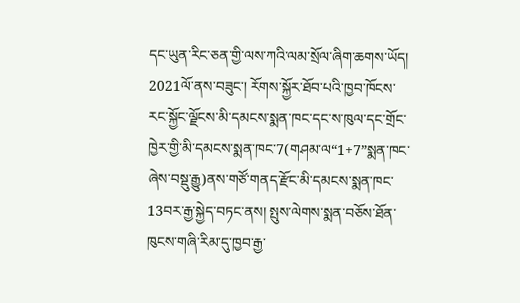དང་ཡུན་རིང་ཅན་གྱི་ལས་ཀའི་ལམ་སྲོལ་ཞིག་ཆགས་ཡོད། 2021ལོ་ནས་བཟུང་། རོགས་སྐྱོར་ཐོབ་པའི་ཁྱབ་ཁོངས་རང་སྐྱོང་ལྗོངས་མི་དམངས་སྨན་ཁང་དང་ས་ཁུལ་དང་གྲོང་ཁྱེར་གྱི་མི་དམངས་སྨན་ཁང་7(གཤམ་ལ“1+7”སྨན་ཁང་ཞེས་བསྡུ་རྒྱུ)ནས་གཙོ་གནད་རྫོང་མི་དམངས་སྨན་ཁང་13བར་རྒྱ་སྐྱེད་བཏང་ནས། སྤུས་ལེགས་སྨན་བཅོས་ཐོན་ཁུངས་གཞི་རིམ་དུ་ཁྱབ་རྒྱ་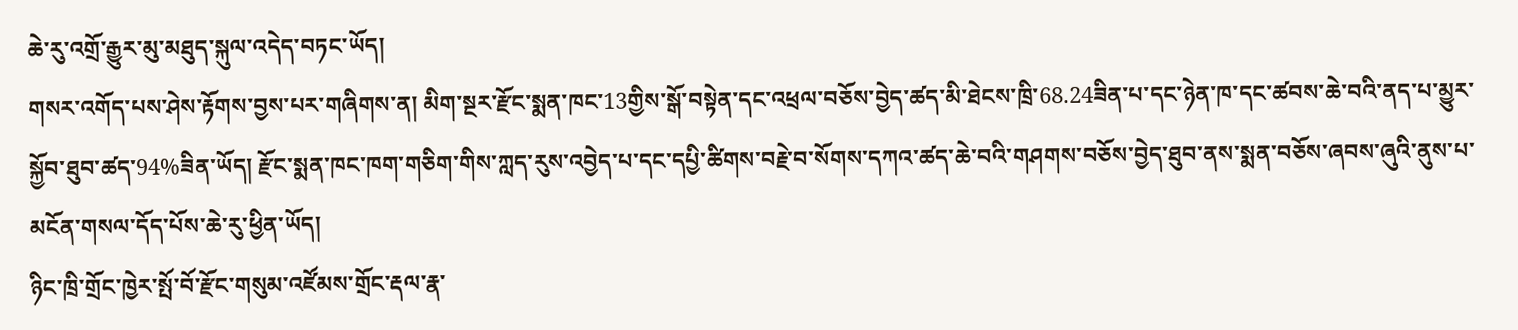ཆེ་རུ་འགྲོ་རྒྱུར་མུ་མཐུད་སྐུལ་འདེད་བཏང་ཡོད།
གསར་འགོད་པས་ཤེས་རྟོགས་བྱས་པར་གཞིགས་ན། མིག་སྔར་རྫོང་སྨན་ཁང་13གྱིས་སྒོ་བསྟེན་དང་འཕྲལ་བཅོས་བྱེད་ཚད་མི་ཐེངས་ཁྲི་68.24ཟིན་པ་དང་ཉེན་ཁ་དང་ཚབས་ཆེ་བའི་ནད་པ་མྱུར་སྐྱོབ་ཐུབ་ཚད་94%ཟིན་ཡོད། རྫོང་སྨན་ཁང་ཁག་གཅིག་གིས་ཀླད་རུས་འབྱེད་པ་དང་དཔྱི་ཚིགས་བརྗེ་བ་སོགས་དཀའ་ཚད་ཆེ་བའི་གཤགས་བཅོས་བྱེད་ཐུབ་ནས་སྨན་བཅོས་ཞབས་ཞུའི་ནུས་པ་མངོན་གསལ་དོད་པོས་ཆེ་རུ་ཕྱིན་ཡོད།
ཉིང་ཁྲི་གྲོང་ཁྱེར་སྤོ་བོ་རྫོང་གསུམ་འཛོམས་གྲོང་རྡལ་རྣ་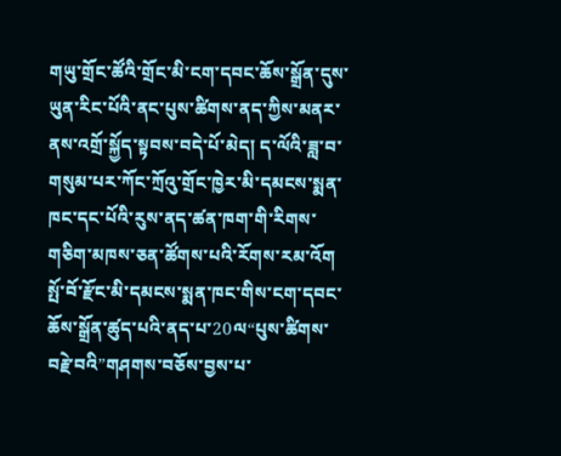གཡུ་གྲོང་ཚོའི་གྲོང་མི་ངག་དབང་ཆོས་སྒྲོན་དུས་ཡུན་རིང་པོའི་ནང་པུས་ཚིགས་ནད་ཀྱིས་མནར་ནས་འགྲོ་སྐྱོད་སྟབས་བདེ་པོ་མེད། ད་ལོའི་ཟླ་བ་གསུམ་པར་ཀོང་ཀྲོའུ་གྲོང་ཁྱེར་མི་དམངས་སྨན་ཁང་དང་པོའི་རུས་ནད་ཚན་ཁག་གི་རིགས་གཅིག་མཁས་ཅན་ཚོགས་པའི་རོགས་རམ་འོག སྤོ་བོ་རྫོང་མི་དམངས་སྨན་ཁང་གིས་ངག་དབང་ཆོས་སྒྲོན་ཚུད་པའི་ནད་པ་20ལ“པུས་ཚིགས་བརྗེ་བའི”གཤགས་བཅོས་བྱས་པ་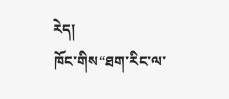རེད།
ཁོང་གིས“ཐག་རིང་ལ་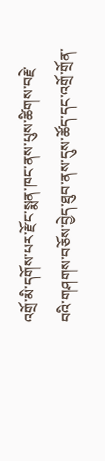འགྲོ་མི་དགོས་པར་རྫོང་སྨན་ཁང་ནས་པུས་ཚིགས་བརྗེ་བའི་གཤགས་བཅོས་བྱེད་ཐུབ་ནས་དུས་ཚོད་དང་འགྲོ་གྲོན་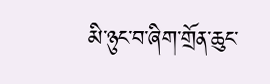མི་ཉུང་བ་ཞིག་གྲོན་ཆུང་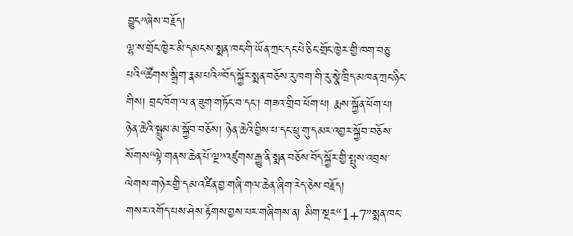བྱུང”ཞེས་བརྗོད།
ལྷ་ས་གྲོང་ཁྱེར་མི་དམངས་སྨན་ཁང་གི་ཡོན་ཀྲང་དང་པེ་ཅིང་གྲོང་ཁྱེར་གྱི་ཁག་བཅུ་པའི“ཚོགས་སྒྲིག་རྣམ་པའི”བོད་སྐྱོར་སྨན་བཅོས་རུ་ཁག་གི་རུ་སྣེ་ཁྲིད་མཁན་ཀྲང་ཉིང་གིས། བྲང་ཁོག་ལ་ན་ཟུག་གཏོང་བ་དང་། གཟའ་གྲིབ་ཕོག་པ། རྨས་སྐྱོན་ཕོག་པ། ཉེན་ཆེའི་སྦྲུམ་མ་སྐྱོབ་བཅོས། ཉེན་ཆེའི་བྱིས་པ་དང་ཕྲུ་གུ་དམར་འབྱར་སྐྱོབ་བཅོས་སོགས“ལྟེ་གནས་ཆེན་པོ་ལྔ”འཛུགས་རྒྱུ་ནི་སྨན་བཅོས་བོད་སྐྱོར་གྱི་སྤུས་འབྲས་ལེགས་གཉེར་གྱི་དམ་འཛིན་བྱ་གཞི་གལ་ཆེན་ཞིག་རེད་ཅེས་བརྗོད།
གསར་འགོད་པས་ཤེས་རྟོགས་བྱས་པར་གཞིགས་ན། མིག་སྔར“1+7”སྨན་ཁང་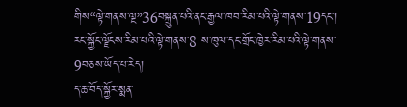གིས“ལྟེ་གནས་ལྔ”36བསྐྲུན་པའི་ནང་རྒྱལ་ཁབ་རིམ་པའི་ལྟེ་གནས་19དང་། རང་སྐྱོང་ལྗོངས་རིམ་པའི་ལྟེ་གནས་8 ས་ཁུལ་དང་གྲོང་ཁྱེར་རིམ་པའི་ལྟེ་གནས་9བཅས་ཡོད་པ་རེད།
ད་ཆ་བོད་སྐྱོར་སྨན་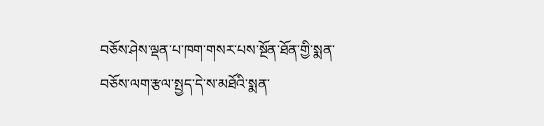བཅོས་ཤེས་ལྡན་པ་ཁག་གསར་པས་སྔོན་ཐོན་གྱི་སྨན་བཅོས་ལག་རྩལ་སྤྱད་དེ་ས་མཐོའི་སྨན་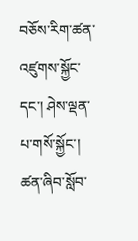བཅོས་རིག་ཚན་འཛུགས་སྐྱོང་དང་། ཤེས་ལྡན་པ་གསོ་སྐྱོང་། ཚན་ཞིབ་སློབ་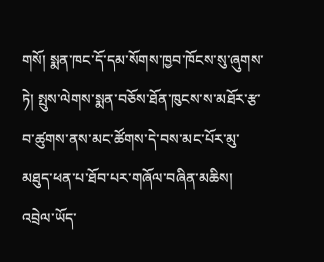གསོ། སྨན་ཁང་དོ་དམ་སོགས་ཁྱབ་ཁོངས་སུ་ཞུགས་ཏེ། སྤུས་ལེགས་སྨན་བཅོས་ཐོན་ཁུངས་ས་མཐོར་རྩ་བ་ཚུགས་ནས་མང་ཚོགས་དེ་བས་མང་པོར་མུ་མཐུད་ཕན་པ་ཐོབ་པར་གཞོལ་བཞིན་མཆིས།
འབྲེལ་ཡོད་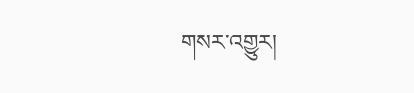གསར་འགྱུར།